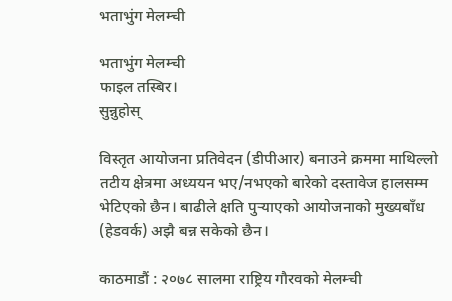भताभुंग मेलम्ची

भताभुंग मेलम्ची
फाइल तस्बिर।
सुन्नुहोस्

विस्तृत आयोजना प्रतिवेदन (डीपीआर) बनाउने क्रममा माथिल्लो तटीय क्षेत्रमा अध्ययन भए/नभएको बारेको दस्तावेज हालसम्म भेटिएको छैन। बाढीले क्षति पुर्‍याएको आयोजनाको मुख्यबाँध (हेडवर्क) अझै बन्न सकेको छैन।

काठमाडौं : २०७८ सालमा राष्ट्रिय गौरवको मेलम्ची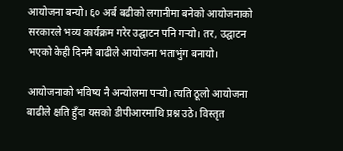आयोजना बन्यो। ६० अर्ब बढीको लगानीमा बनेको आयोजनाको सरकारले भव्य कार्यक्रम गरेर उद्घाटन पनि गर्‍यो। तर, उद्घाटन भएको केही दिनमै बाढीले आयोजना भताभुंग बनायो।

आयोजनाको भविष्य नै अन्योलमा पर्‍यो। त्यति ठूलो आयोजना बाढीले क्षति हुँदा यसको डीपीआरमाथि प्रश्न उठे। विस्तृत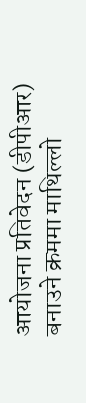आयोजना प्रतिवेदन (डीपीआर) बनाउने क्रममा माथिल्लो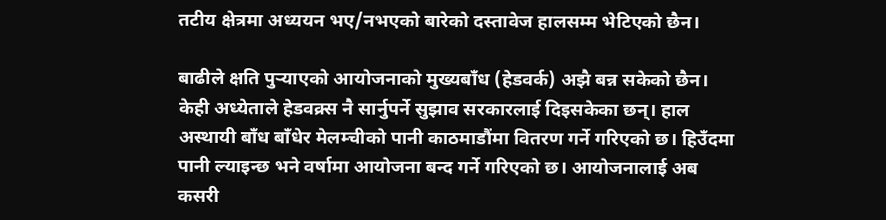तटीय क्षेत्रमा अध्ययन भए/नभएको बारेको दस्तावेज हालसम्म भेटिएको छैन।

बाढीले क्षति पुर्‍याएको आयोजनाको मुख्यबाँध (हेडवर्क) अझै बन्न सकेको छैन। केही अध्येताले हेडवक्र्स नै सार्नुपर्ने सुझाव सरकारलाई दिइसकेका छन्। हाल अस्थायी बाँध बाँधेर मेलम्चीको पानी काठमाडौंमा वितरण गर्ने गरिएको छ। हिउँदमा पानी ल्याइन्छ भने वर्षामा आयोजना बन्द गर्ने गरिएको छ। आयोजनालाई अब कसरी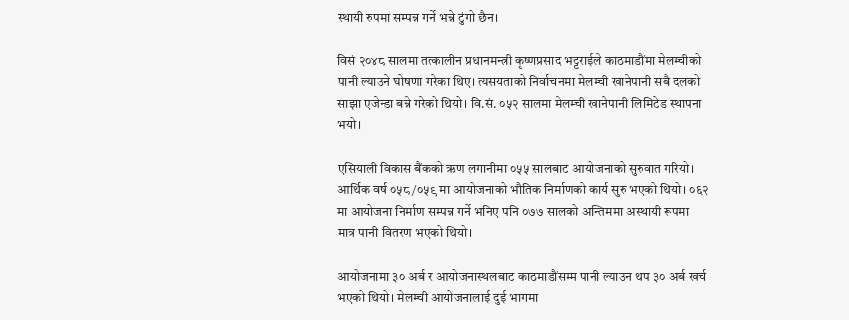स्थायी रुपमा सम्पन्न गर्ने भन्ने टुंगो छैन।

विसं २०४८ सालमा तत्कालीन प्रधानमन्त्री कृष्णप्रसाद भट्टराईले काठमाडौंमा मेलम्चीको पानी ल्याउने घोषणा गरेका थिए। त्यसयताको निर्वाचनमा मेलम्ची खानेपानी सबै दलको साझा एजेन्डा बन्ने गरेको थियो। वि.सं. ०५२ सालमा मेलम्ची खानेपानी लिमिटेड स्थापना भयो।

एसियाली विकास बैंकको ऋण लगानीमा ०५५ सालबाट आयोजनाको सुरुवात गरियो। आर्थिक वर्ष ०५८/०५९ मा आयोजनाको भौतिक निर्माणको कार्य सुरु भएको थियो। ०६२ मा आयोजना निर्माण सम्पन्न गर्ने भनिए पनि ०७७ सालको अन्तिममा अस्थायी रूपमा मात्र पानी वितरण भएको थियो।

आयोजनामा ३० अर्ब र आयोजनास्थलबाट काठमाडौंसम्म पानी ल्याउन थप ३० अर्ब खर्च भएको थियो। मेलम्ची आयोजनालाई दुई भागमा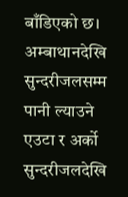बाँडिएको छ। अम्बाथानदेखि सुन्दरीजलसम्म पानी ल्याउने एउटा र अर्को सुन्दरीजलदेखि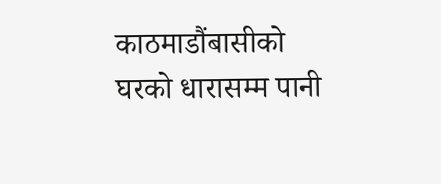काठमाडौंबासीको घरको धारासम्म पानी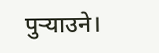पुर्‍याउने।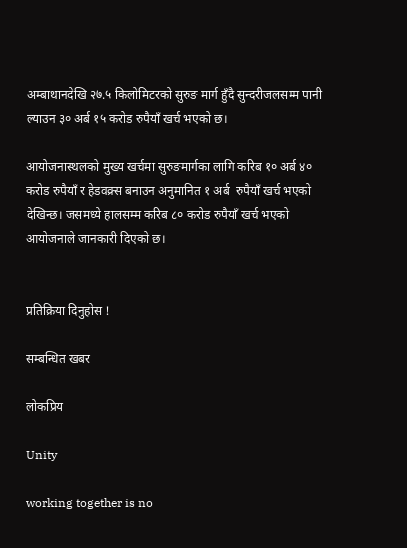अम्बाथानदेखि २७.५ किलोमिटरको सुरुङ मार्ग हुँदै सुन्दरीजलसम्म पानी ल्याउन ३० अर्ब १५ करोड रुपैयाँ खर्च भएको छ।

आयोजनास्थलको मुख्य खर्चमा सुरुङमार्गका लागि करिब १० अर्ब ४० करोड रुपैयाँ र हेडवक्र्स बनाउन अनुमानित १ अर्ब  रुपैयाँ खर्च भएको देखिन्छ। जसमध्ये हालसम्म करिब ८० करोड रुपैयाँ खर्च भएको आयोजनाले जानकारी दिएको छ।


प्रतिक्रिया दिनुहोस !

सम्बन्धित खबर

लोकप्रिय

Unity

working together is no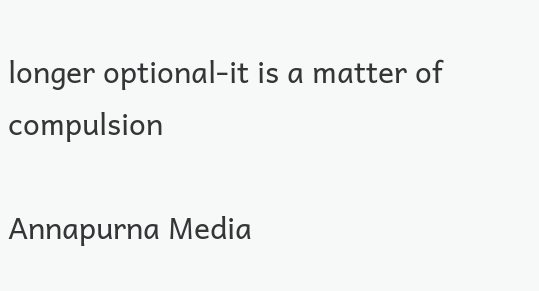longer optional-it is a matter of compulsion

Annapurna Media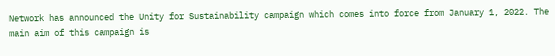Network has announced the Unity for Sustainability campaign which comes into force from January 1, 2022. The main aim of this campaign is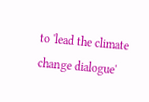to 'lead the climate change dialogue'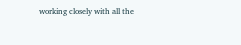working closely with all the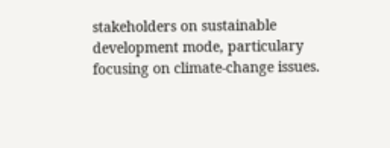stakeholders on sustainable development mode, particulary focusing on climate-change issues.